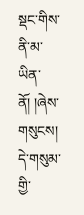སྡང་གིས་ནི་མ་ཡིན་ནོ། །ཞེས་གསུངས། དེ་གསུམ་གྱི་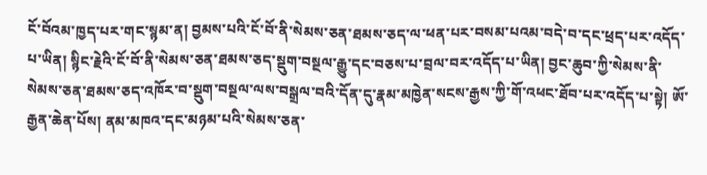ངོ་བོའམ་ཁྱད་པར་གང་སྙམ་ན། བྱམས་པའི་ངོ་བོ་ནི་སེམས་ཅན་ཐམས་ཅད་ལ་ཕན་པར་བསམ་པའམ་བདེ་བ་དང་ཕྲད་པར་འདོད་པ་ཡིན། སྙིང་རྗེའི་ངོ་བོ་ནི་སེམས་ཅན་ཐམས་ཅད་སྡུག་བསྔལ་རྒྱུ་དང་བཅས་པ་བྲལ་བར་འདོད་པ་ཡིན། བྱང་ཆུབ་ཀྱི་སེམས་ནི་སེམས་ཅན་ཐམས་ཅད་འཁོར་བ་སྡུག་བསྔལ་ལས་བསྒྲལ་བའི་དོན་དུ་རྣམ་མཁྱེན་སངས་རྒྱས་ཀྱི་གོ་འཕང་ཐོབ་པར་འདོད་པ་སྟེ། ཨོ་རྒྱན་ཆེན་པོས། ནམ་མཁའ་དང་མཉམ་པའི་སེམས་ཅན་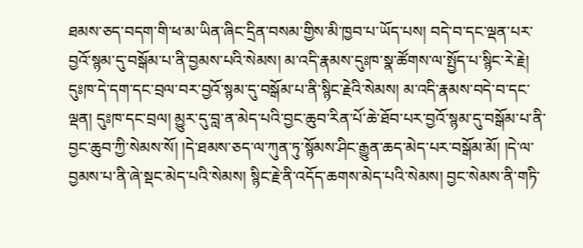ཐམས་ཅད་བདག་གི་ཕ་མ་ཡིན་ཞིང་དྲིན་བསམ་གྱིས་མི་ཁྱབ་པ་ཡོད་པས། བདེ་བ་དང་ལྡན་པར་བྱའོ་སྙམ་དུ་བསྒོམ་པ་ནི་བྱམས་པའི་སེམས། མ་འདི་རྣམས་དུཿཁ་སྣ་ཚོགས་ལ་སྤྱོད་པ་སྙིང་རེ་རྗེ། དུཿཁ་དེ་དག་དང་བྲལ་བར་བྱའོ་སྙམ་དུ་བསྒོམ་པ་ནི་སྙིང་རྗེའི་སེམས། མ་འདི་རྣམས་བདེ་བ་དང་ལྡན། དུཿཁ་དང་བྲལ། མྱུར་དུ་བླ་ན་མེད་པའི་བྱང་ཆུབ་རིན་པོ་ཆེ་ཐོབ་པར་བྱའོ་སྙམ་དུ་བསྒོམ་པ་ནི་བྱང་ཆུབ་ཀྱི་སེམས་སོ། །དེ་ཐམས་ཅད་ལ་ཀུན་ཏུ་སྙོམས་ཤིང་རྒྱུན་ཆད་མེད་པར་བསྒོམ་མོ། །དེ་ལ་བྱམས་པ་ནི་ཞེ་སྡང་མེད་པའི་སེམས། སྙིང་རྗེ་ནི་འདོད་ཆགས་མེད་པའི་སེམས། བྱང་སེམས་ནི་གཏི་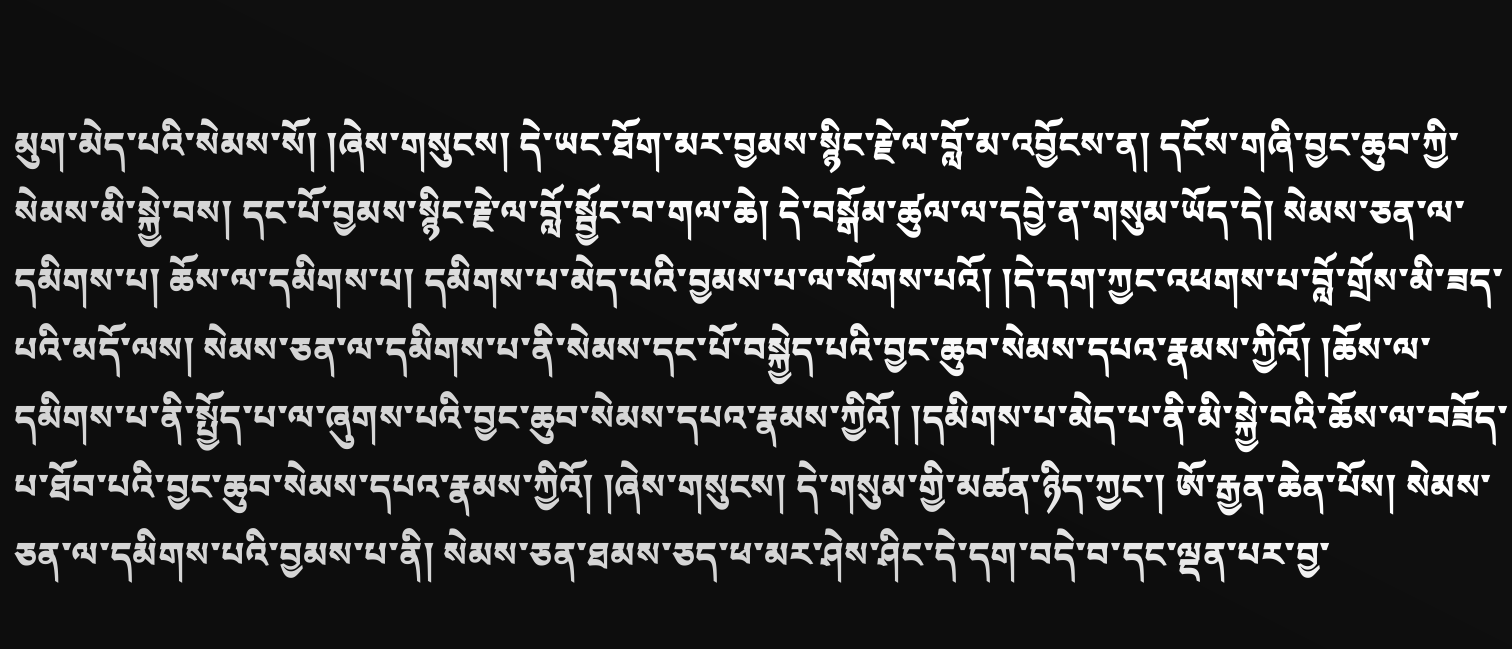མུག་མེད་པའི་སེམས་སོ། །ཞེས་གསུངས། དེ་ཡང་ཐོག་མར་བྱམས་སྙིང་རྗེ་ལ་བློ་མ་འབྱོངས་ན། དངོས་གཞི་བྱང་ཆུབ་ཀྱི་སེམས་མི་སྐྱེ་བས། དང་པོ་བྱམས་སྙིང་རྗེ་ལ་བློ་སྦྱོང་བ་གལ་ཆེ། དེ་བསྒོམ་ཚུལ་ལ་དབྱེ་ན་གསུམ་ཡོད་དེ། སེམས་ཅན་ལ་དམིགས་པ། ཆོས་ལ་དམིགས་པ། དམིགས་པ་མེད་པའི་བྱམས་པ་ལ་སོགས་པའོ། །དེ་དག་ཀྱང་འཕགས་པ་བློ་གྲོས་མི་ཟད་པའི་མདོ་ལས། སེམས་ཅན་ལ་དམིགས་པ་ནི་སེམས་དང་པོ་བསྐྱེད་པའི་བྱང་ཆུབ་སེམས་དཔའ་རྣམས་ཀྱིའོ། །ཆོས་ལ་དམིགས་པ་ནི་སྤྱོད་པ་ལ་ཞུགས་པའི་བྱང་ཆུབ་སེམས་དཔའ་རྣམས་ཀྱིའོ། །དམིགས་པ་མེད་པ་ནི་མི་སྐྱེ་བའི་ཆོས་ལ་བཟོད་པ་ཐོབ་པའི་བྱང་ཆུབ་སེམས་དཔའ་རྣམས་ཀྱིའོ། །ཞེས་གསུངས། དེ་གསུམ་གྱི་མཚན་ཉིད་ཀྱང་། ཨོ་རྒྱན་ཆེན་པོས། སེམས་ཅན་ལ་དམིགས་པའི་བྱམས་པ་ནི། སེམས་ཅན་ཐམས་ཅད་ཕ་མར་ཤེས་ཤིང་དེ་དག་བདེ་བ་དང་ལྡན་པར་བྱ་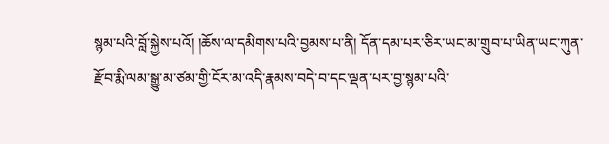སྙམ་པའི་བློ་སྐྱེས་པའོ། །ཆོས་ལ་དམིགས་པའི་བྱམས་པ་ནི། དོན་དམ་པར་ཅིར་ཡང་མ་གྲུབ་པ་ཡིན་ཡང་ཀུན་རྫོབ་རྨི་ལམ་སྒྱུ་མ་ཙམ་གྱི་ངོར་མ་འདི་རྣམས་བདེ་བ་དང་ལྡན་པར་བྱ་སྙམ་པའི་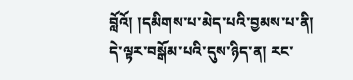བློའོ། །དམིགས་པ་མེད་པའི་བྱམས་པ་ནི། དེ་ལྟར་བསྒོམ་པའི་དུས་ཉིད་ན། རང་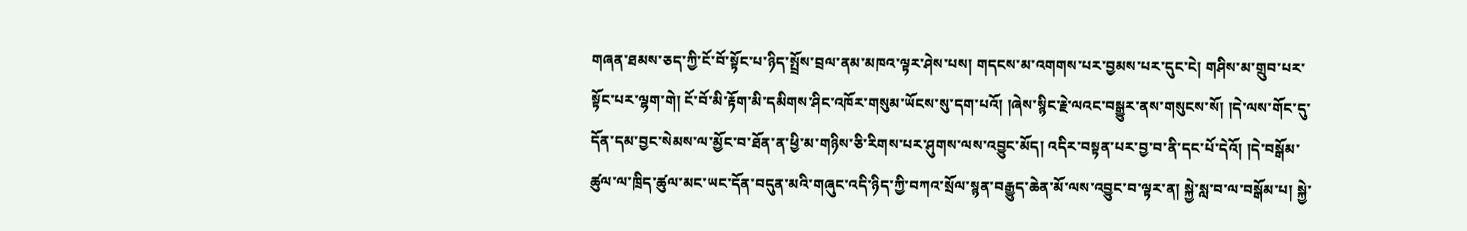གཞན་ཐམས་ཅད་ཀྱི་ངོ་བོ་སྟོང་པ་ཉིད་སྤྲོས་བྲལ་ནམ་མཁའ་ལྟར་ཤེས་པས། གདངས་མ་འགགས་པར་བྱམས་པར་དུང་ངེ། གཤིས་མ་གྲུབ་པར་སྟོང་པར་ལྷག་གེ། ངོ་བོ་མི་རྟོག་མི་དམིགས་ཤིང་འཁོར་གསུམ་ཡོངས་སུ་དག་པའོ། །ཞེས་སྙིང་རྗེ་ལའང་བསྒྱུར་ནས་གསུངས་སོ། །དེ་ལས་གོང་དུ་དོན་དམ་བྱང་སེམས་ལ་མྱོང་བ་ཐོན་ན་ཕྱི་མ་གཉིས་ཅི་རིགས་པར་ཤུགས་ལས་འབྱུང་མོད། འདིར་བསྟན་པར་བྱ་བ་ནི་དང་པོ་དེའོ། །དེ་བསྒོམ་ཚུལ་ལ་ཁྲིད་ཚུལ་མང་ཡང་དོན་བདུན་མའི་གཞུང་འདི་ཉིད་ཀྱི་བཀའ་སྲོལ་སྙན་བརྒྱུད་ཆེན་མོ་ལས་འབྱུང་བ་ལྟར་ན། སྐྱེ་སླ་བ་ལ་བསྒོམ་པ། སྐྱེ་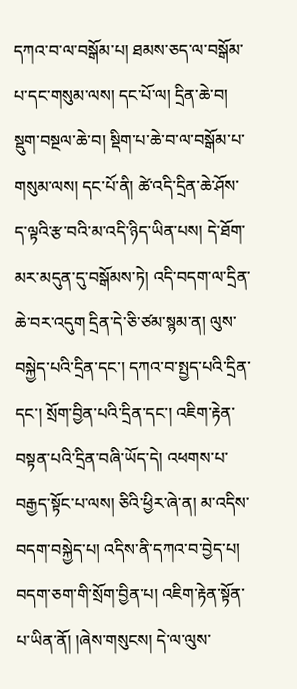དཀའ་བ་ལ་བསྒོམ་པ། ཐམས་ཅད་ལ་བསྒོམ་པ་དང་གསུམ་ལས། དང་པོ་ལ། དྲིན་ཆེ་བ། སྡུག་བསྔལ་ཆེ་བ། སྡིག་པ་ཆེ་བ་ལ་བསྒོམ་པ་གསུམ་ལས། དང་པོ་ནི། ཚེ་འདི་དྲིན་ཆེ་ཤོས་ད་ལྟའི་རྩ་བའི་མ་འདི་ཉིད་ཡིན་པས། དེ་ཐོག་མར་མདུན་དུ་བསྒོམས་ཏེ། འདི་བདག་ལ་དྲིན་ཆེ་བར་འདུག དྲིན་དེ་ཅི་ཙམ་སྙམ་ན། ལུས་བསྐྱེད་པའི་དྲིན་དང་། དཀའ་བ་སྤྱད་པའི་དྲིན་དང་། སྲོག་བྱིན་པའི་དྲིན་དང་། འཇིག་རྟེན་བསྟན་པའི་དྲིན་བཞི་ཡོད་དེ། འཕགས་པ་བརྒྱད་སྟོང་པ་ལས། ཅིའི་ཕྱིར་ཞེ་ན། མ་འདིས་བདག་བསྐྱེད་པ། འདིས་ནི་དཀའ་བ་བྱེད་པ། བདག་ཅག་གི་སྲོག་བྱིན་པ། འཇིག་རྟེན་སྟོན་པ་ཡིན་ནོ། །ཞེས་གསུངས། དེ་ལ་ལུས་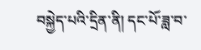བསྐྱེད་པའི་དྲིན་ནི། དང་པོ་ཟླ་བ་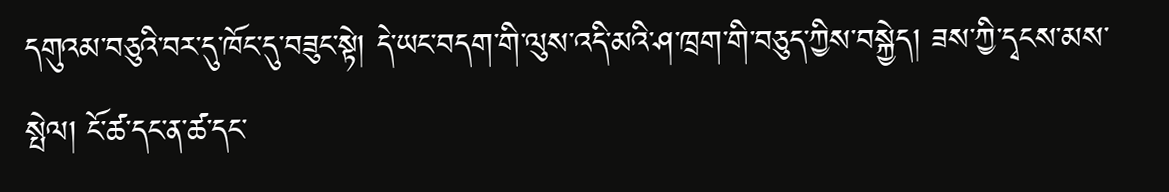དགུའམ་བཅུའི་བར་དུ་ཁོང་དུ་བཟུང་སྟེ། དེ་ཡང་བདག་གི་ལུས་འདི་མའི་ཤ་ཁྲག་གི་བཅུད་ཀྱིས་བསྐྱེད། ཟས་ཀྱི་དྭངས་མས་སྤེལ། ངོ་ཚ་དང་ན་ཚ་དང་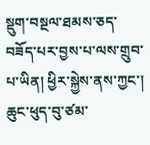སྡུག་བསྔལ་ཐམས་ཅད་བཟོད་པར་བྱས་པ་ལས་གྲུབ་པ་ཡིན། ཕྱིར་སྐྱེས་ནས་ཀྱང་། ཆུང་ཕུད་བུ་ཙམ་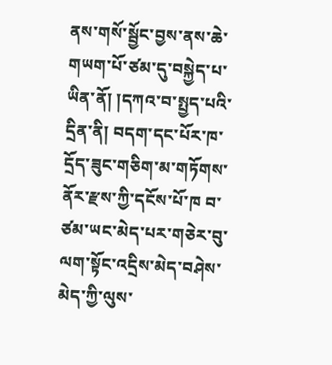ནས་གསོ་སྦྱོང་བྱས་ནས་ཆེ་གཡག་པོ་ཙམ་དུ་བསྐྱེད་པ་ཡིན་ནོ། །དཀའ་བ་སྤྱད་པའི་དྲིན་ནི། བདག་དང་པོར་ཁ་དྲོད་ཟུང་གཅིག་མ་གཏོགས་ནོར་རྫས་ཀྱི་དངོས་པོ་ཁ བ་ཙམ་ཡང་མེད་པར་གཅེར་བུ་ལག་སྟོང་འདྲིས་མེད་བཤེས་མེད་ཀྱི་ལུས་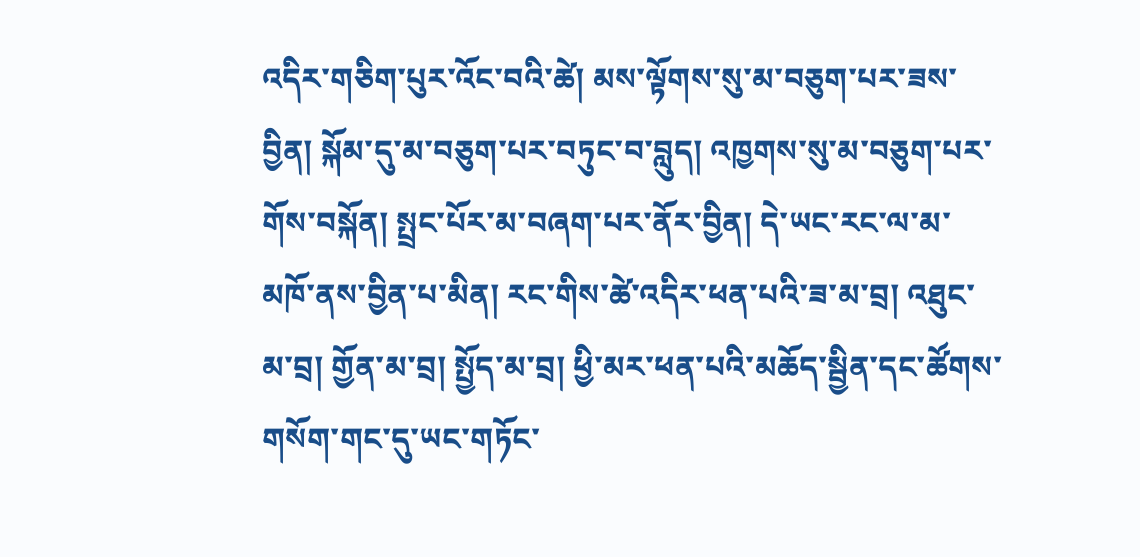འདིར་གཅིག་པུར་འོང་བའི་ཚེ། མས་ལྟོགས་སུ་མ་བཅུག་པར་ཟས་བྱིན། སྐོམ་དུ་མ་བཅུག་པར་བཏུང་བ་བླུད། འཁྱགས་སུ་མ་བཅུག་པར་གོས་བསྐོན། སྤྲང་པོར་མ་བཞག་པར་ནོར་བྱིན། དེ་ཡང་རང་ལ་མ་མཁོ་ནས་བྱིན་པ་མིན། རང་གིས་ཚེ་འདིར་ཕན་པའི་ཟ་མ་བྲ། འཐུང་མ་བྲ། གྱོན་མ་བྲ། སྤྱོད་མ་བྲ། ཕྱི་མར་ཕན་པའི་མཆོད་སྦྱིན་དང་ཚོགས་གསོག་གང་དུ་ཡང་གཏོང་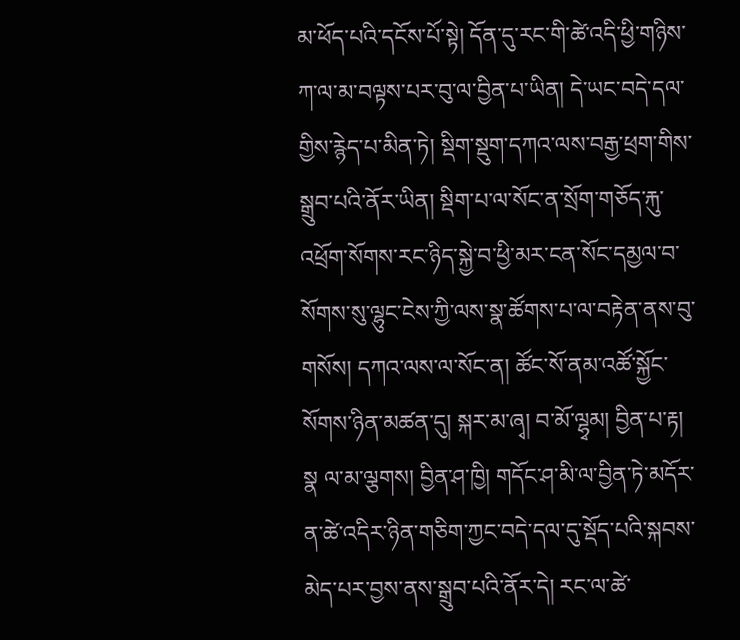མ་ཕོད་པའི་དངོས་པོ་སྟེ། དོན་དུ་རང་གི་ཚེ་འདི་ཕྱི་གཉིས་ཀ་ལ་མ་བལྟས་པར་བུ་ལ་བྱིན་པ་ཡིན། དེ་ཡང་བདེ་དལ་གྱིས་རྙེད་པ་མིན་ཏེ། སྡིག་སྡུག་དཀའ་ལས་བརྒྱ་ཕྲག་གིས་སྒྲུབ་པའི་ནོར་ཡིན། སྡིག་པ་ལ་སོང་ན་སྲོག་གཅོད་རྐུ་འཕྲོག་སོགས་རང་ཉིད་སྐྱེ་བ་ཕྱི་མར་ངན་སོང་དམྱལ་བ་སོགས་སུ་ལྷུང་ངེས་ཀྱི་ལས་སྣ་ཚོགས་པ་ལ་བརྟེན་ནས་བུ་གསོས། དཀའ་ལས་ལ་སོང་ན། ཚོང་སོ་ནམ་འཚོ་སྐྱོང་སོགས་ཉིན་མཚན་དུ། སྐར་མ་ཞྭ། བ་མོ་ལྷྭམ། བྱིན་པ་རྟ། སྣ ལ་མ་ལྕགས། བྱིན་ཤ་ཁྱི། གདོང་ཤ་མི་ལ་བྱིན་ཏེ་མདོར་ན་ཚེ་འདིར་ཉིན་གཅིག་ཀྱང་བདེ་དལ་དུ་སྡོད་པའི་སྐབས་མེད་པར་བྱས་ནས་སྒྲུབ་པའི་ནོར་དེ། རང་ལ་ཚེ་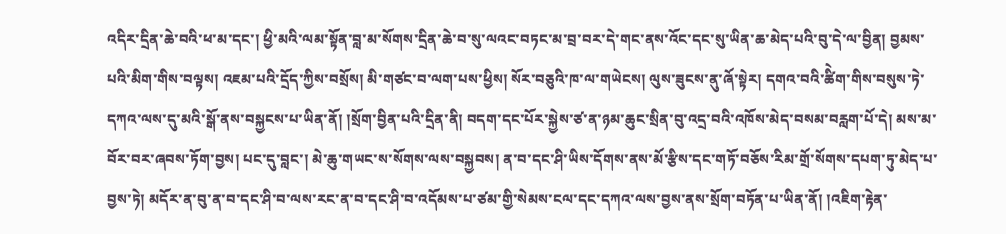འདིར་དྲིན་ཆེ་བའི་ཕ་མ་དང་། ཕྱི་མའི་ལམ་སྟོན་བླ་མ་སོགས་དྲིན་ཆེ་བ་སུ་ལའང་བཏང་མ་བྲ་བར་དེ་གང་ནས་འོང་དང་སུ་ཡིན་ཆ་མེད་པའི་བུ་དེ་ལ་བྱིན། བྱམས་པའི་མིག་གིས་བལྟས། འཇམ་པའི་དྲོད་ཀྱིས་བསྲོས། མི་གཙང་བ་ལག་པས་ཕྱིས། སོར་བཅུའི་ཁ་ལ་གཡེངས། ལུས་ཟུངས་ནུ་ཞོ་སྟེར། དགའ་བའི་ཚིེག་གིས་བསུས་ཏེ་དཀའ་ལས་དུ་མའི་སྒོ་ནས་བསྐྱངས་པ་ཡིན་ནོ། །སྲོག་བྱིན་པའི་དྲིན་ནི། བདག་དང་པོར་སྐྱེས་ཙ་ན་ཉམ་ཆུང་སྲིན་བུ་འདྲ་བའི་འཁོས་མེད་བསམ་བརླག་པོ་དེ། མས་མ་བོར་བར་ཞབས་ཏོག་བྱས། པང་དུ་བླང་། མེ་ཆུ་གཡང་ས་སོགས་ལས་བསྐྱབས། ན་བ་དང་ཤི་ཡིས་དོགས་ནས་མོ་རྩིས་དང་གཏོ་བཅོས་རིམ་གྲོ་སོགས་དཔག་ཏུ་མེད་པ་བྱས་ཏེ། མདོར་ན་བུ་ན་བ་དང་ཤི་བ་ལས་རང་ན་བ་དང་ཤི་བ་འདོམས་པ་ཙམ་གྱི་སེམས་ངལ་དང་དཀའ་ལས་བྱས་ནས་སྲོག་བཏོན་པ་ཡིན་ནོ། །འཇིག་རྟེན་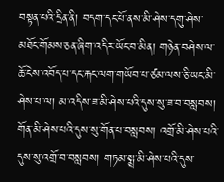བསྟན་པའི་དྲིན་ནི། བདག་དང་པོ་ནས་མི་ཤེས་དགུ་ཤེས་མཐོང་གོམས་ཅན་ཞིག་འདིར་ཡོང་བ་མིན། གཉེན་བཤེས་ལ་ཆོ་ངེས་འབོད་པ་དང་རྐང་ལག་གཡོབ་པ་ཙམ་ལས་ཅི་ཡང་མི་ཤེས་པ་ལ། མ་འདིས་ཟ་མི་ཤེས་པའི་དུས་སུ་ཟ་བ་བསླབས། གོན་མི་ཤེས་པའི་དུས་སུ་གོན་པ་བསླབས། འགྲོ་མི་ཤེས་པའི་དུས་སུ་འགྲོ་བ་བསླབས། གཏམ་སྨྲ་མི་ཤེས་པའི་དུས་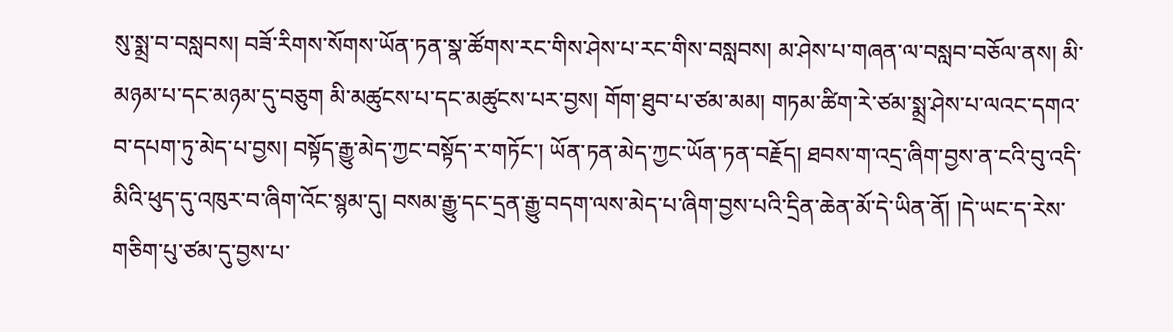སུ་སྨྲ་བ་བསླབས། བཟོ་རིགས་སོགས་ཡོན་ཏན་སྣ་ཚོགས་རང་གིས་ཤེས་པ་རང་གིས་བསླབས། མ་ཤེས་པ་གཞན་ལ་བསླབ་བཅོལ་ནས། མི་མཉམ་པ་དང་མཉམ་དུ་བཅུག མི་མཚུངས་པ་དང་མཚུངས་པར་བྱས། གོག་ཐུབ་པ་ཙམ་མམ། གཏམ་ཚིག་རེ་ཙམ་སྨྲ་ཤེས་པ་ལའང་དགའ་བ་དཔག་ཏུ་མེད་པ་བྱས། བསྟོད་རྒྱུ་མེད་ཀྱང་བསྟོད་ར་གཏོང་། ཡོན་ཏན་མེད་ཀྱང་ཡོན་ཏན་བརྗོད། ཐབས་ག་འདྲ་ཞིག་བྱས་ན་ངའི་བུ་འདི་མིའི་ཕུད་དུ་འཁུར་བ་ཞིག་འོང་སྙམ་དུ། བསམ་རྒྱུ་དང་དྲན་རྒྱུ་བདག་ལས་མེད་པ་ཞིག་བྱས་པའི་དྲིན་ཆེན་མོ་དེ་ཡིན་ནོ། །དེ་ཡང་ད་རེས་གཅིག་པུ་ཙམ་དུ་བྱས་པ་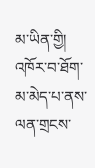མ་ཡིན་གྱི། འཁོར་བ་ཐོག་མ་མེད་པ་ནས་ལན་གྲངས་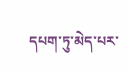དཔག་ཏུ་མེད་པར་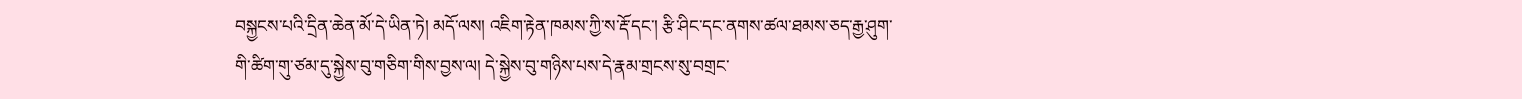བསྐྱངས་པའི་དྲིན་ཆེན་མོ་དེ་ཡིན་ཏེ། མདོ་ལས། འཇིག་རྟེན་ཁམས་ཀྱི་ས་རྡོ་དང་། རྩི་ཤིང་དང་ནགས་ཚལ་ཐམས་ཅད་རྒྱ་ཤུག་གི་ཚིག་གུ་ཙམ་དུ་སྐྱེས་བུ་གཅིག་གིས་བྱས་ལ། དེ་སྐྱེས་བུ་གཉིས་པས་དེ་རྣམ་གྲངས་སུ་བགྲང་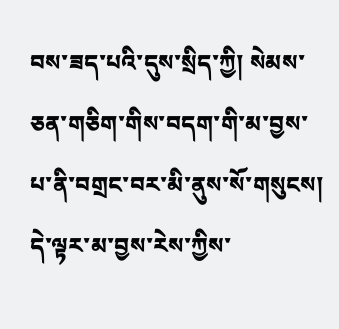བས་ཟད་པའི་དུས་སྲིད་ཀྱི། སེམས་ཅན་གཅིག་གིས་བདག་གི་མ་བྱས་པ་ནི་བགྲང་བར་མི་ནུས་སོ་གསུངས། དེ་ལྟར་མ་བྱས་རེས་ཀྱིས་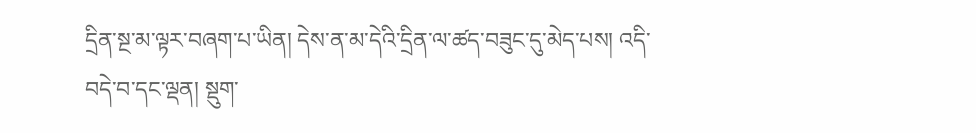དྲིན་སྔ་མ་ལྟར་བཞག་པ་ཡིན། དེས་ན་མ་དེའི་དྲིན་ལ་ཚད་བཟུང་དུ་མེད་པས། འདི་བདེ་བ་དང་ལྡན། སྡུག་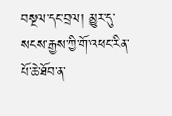བསྔལ་དང་བྲལ། མྱུར་དུ་སངས་རྒྱས་ཀྱི་གོ་འཕང་རིན་པོ་ཆེ་ཐོབ་ན་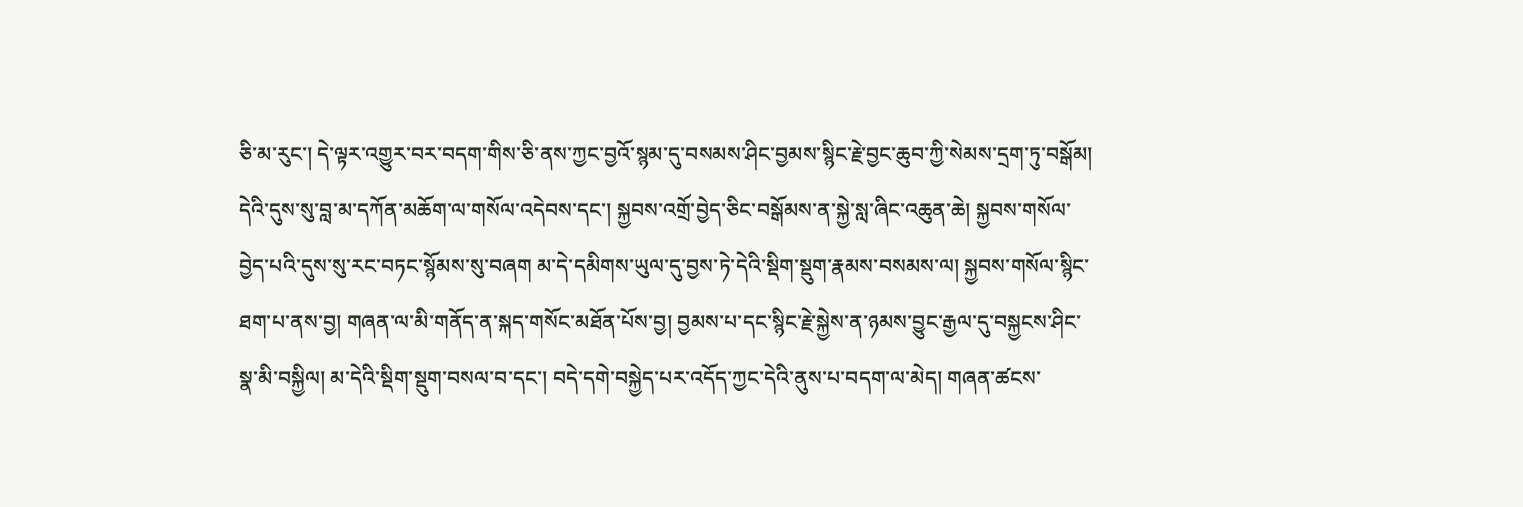ཅི་མ་རུང་། དེ་ལྟར་འགྱུར་བར་བདག་གིས་ཅི་ནས་ཀྱང་བྱའོ་སྙམ་དུ་བསམས་ཤིང་བྱམས་སྙིང་རྗེ་བྱང་ཆུབ་ཀྱི་སེམས་དྲག་ཏུ་བསྒོམ། དེའི་དུས་སུ་བླ་མ་དཀོན་མཆོག་ལ་གསོལ་འདེབས་དང་། སྐྱབས་འགྲོ་བྱེད་ཅིང་བསྒོམས་ན་སྐྱེ་སླ་ཞིང་འཆུན་ཆེ། སྐྱབས་གསོལ་བྱེད་པའི་དུས་སུ་རང་བཏང་སྙོམས་སུ་བཞག མ་དེ་དམིགས་ཡུལ་དུ་བྱས་ཏེ་དེའི་སྡིག་སྡུག་རྣམས་བསམས་ལ། སྐྱབས་གསོལ་སྙིང་ཐག་པ་ནས་བྱ། གཞན་ལ་མི་གནོད་ན་སྐད་གསོང་མཐོན་པོས་བྱ། བྱམས་པ་དང་སྙིང་རྗེ་སྐྱེས་ན་ཉམས་བྱུང་རྒྱལ་དུ་བསྐྱངས་ཤིང་སྣ་མི་བསྐྱིལ། མ་དེའི་སྡིག་སྡུག་བསལ་བ་དང་། བདེ་དགེ་བསྐྱེད་པར་འདོད་ཀྱང་དེའི་ནུས་པ་བདག་ལ་མེད། གཞན་ཚངས་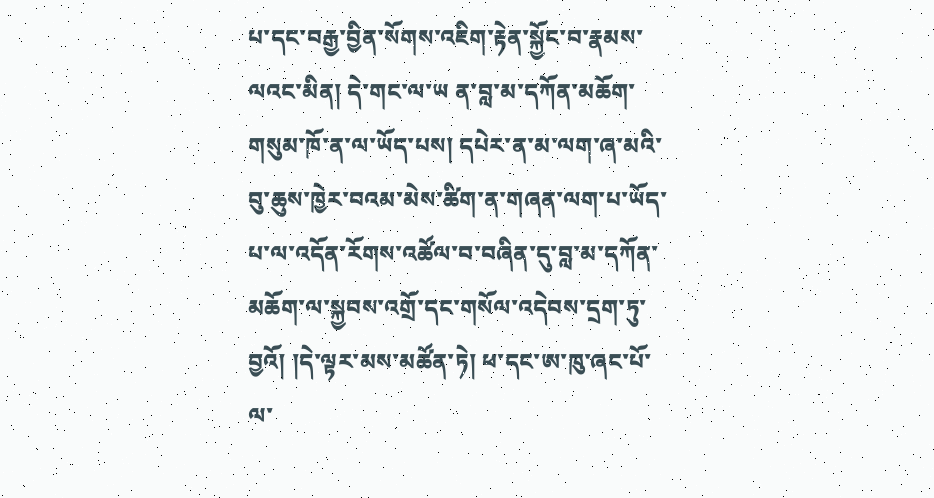པ་དང་བརྒྱ་བྱིན་སོགས་འཇིག་རྟེན་སྐྱོང་བ་རྣམས་ལའང་མིན། དེ་གང་ལ་ཡ ན་བླ་མ་དཀོན་མཆོག་གསུམ་ཁོ་ན་ལ་ཡོད་པས། དཔེར་ན་མ་ལག་ཞ་མའི་བུ་ཆུས་ཁྱེར་བའམ་མེས་ཚིག་ན་གཞན་ལག་པ་ཡོད་པ་ལ་འདོན་རོགས་འཚོལ་བ་བཞིན་དུ་བླ་མ་དཀོན་མཆོག་ལ་སྐྱབས་འགྲོ་དང་གསོལ་འདེབས་དྲག་ཏུ་བྱའོ། །དེ་ལྟར་མས་མཚོན་ཏེ། ཕ་དང་ཨ་ཁུ་ཞང་པོ་ལ་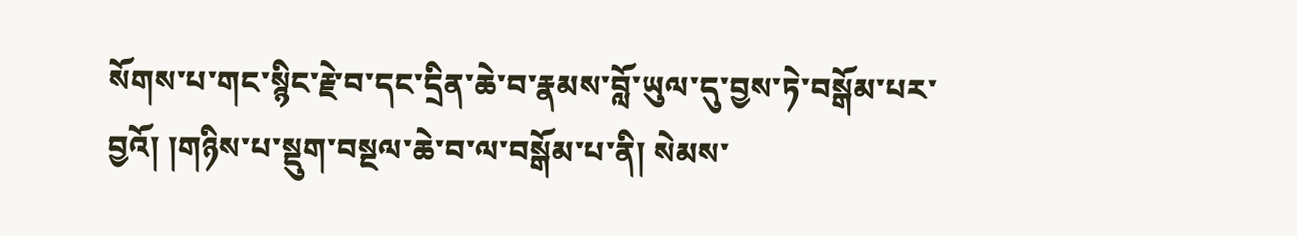སོགས་པ་གང་སྙིང་རྗེ་བ་དང་དྲིན་ཆེ་བ་རྣམས་བློ་ཡུལ་དུ་བྱས་ཏེ་བསྒོམ་པར་བྱའོ། །གཉིས་པ་སྡུག་བསྔལ་ཆེ་བ་ལ་བསྒོམ་པ་ནི། སེམས་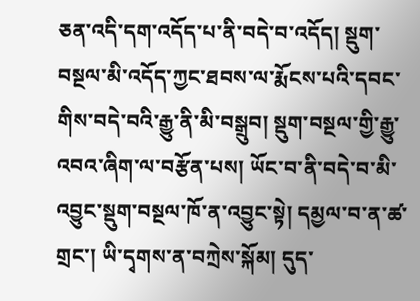ཅན་འདི་དག་འདོད་པ་ནི་བདེ་བ་འདོད། སྡུག་བསྔལ་མི་འདོད་ཀྱང་ཐབས་ལ་རྨོངས་པའི་དབང་གིས་བདེ་བའི་རྒྱུ་ནི་མི་བསྒྲུབ། སྡུག་བསྔལ་གྱི་རྒྱུ་འབའ་ཞིག་ལ་བརྩོན་པས། ཡོང་བ་ནི་བདེ་བ་མི་འབྱུང་སྡུག་བསྔལ་ཁོ་ན་འབྱུང་སྟེ། དམྱལ་བ་ན་ཚ་གྲང་། ཡི་དྭགས་ན་བཀྲེས་སྐོམ། དུད་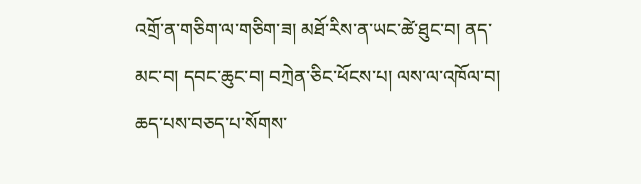འགྲོ་ན་གཅིག་ལ་གཅིག་ཟ། མཐོ་རིས་ན་ཡང་ཚེ་ཐུང་བ། ནད་མང་བ། དབང་ཆུང་བ། བཀྲེན་ཅིང་ཕོངས་པ། ལས་ལ་འཁོལ་བ། ཆད་པས་བཅད་པ་སོགས་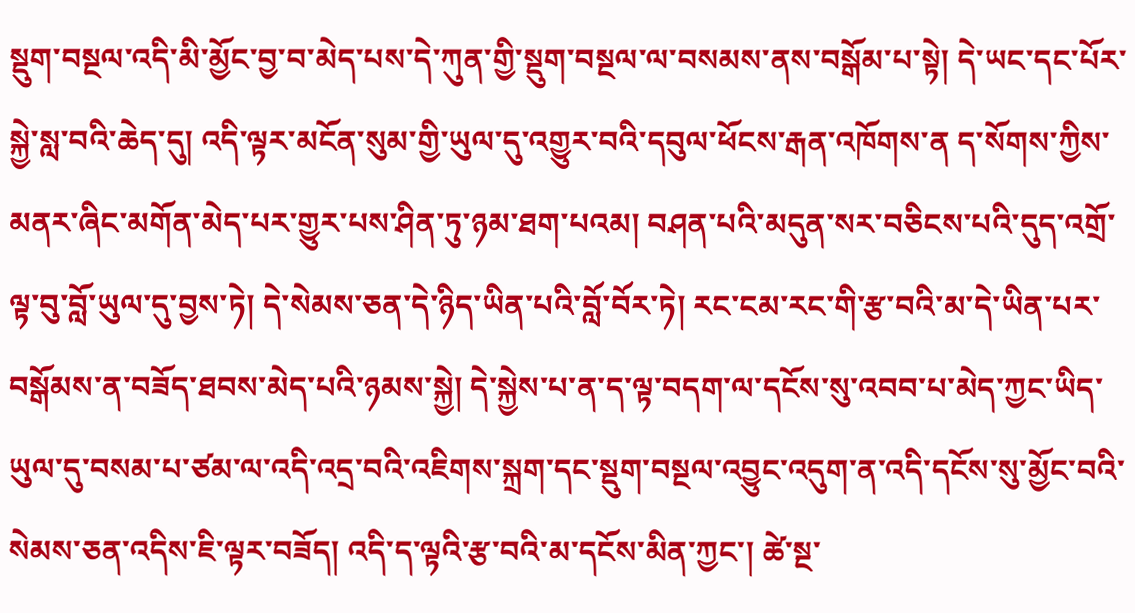སྡུག་བསྔལ་འདི་མི་མྱོང་བྱ་བ་མེད་པས་དེ་ཀུན་གྱི་སྡུག་བསྔལ་ལ་བསམས་ནས་བསྒོམ་པ་སྟེ། དེ་ཡང་དང་པོར་སྐྱེ་སླ་བའི་ཆེད་དུ། འདི་ལྟར་མངོན་སུམ་གྱི་ཡུལ་དུ་འགྱུར་བའི་དབུལ་ཕོངས་རྒན་འཁོགས་ན ད་སོགས་ཀྱིས་མནར་ཞིང་མགོན་མེད་པར་གྱུར་པས་ཤིན་ཏུ་ཉམ་ཐག་པའམ། བཤན་པའི་མདུན་སར་བཅིངས་པའི་དུད་འགྲོ་ལྟ་བུ་བློ་ཡུལ་དུ་བྱས་ཏེ། དེ་སེམས་ཅན་དེ་ཉིད་ཡིན་པའི་བློ་བོར་ཏེ། རང་ངམ་རང་གི་རྩ་བའི་མ་དེ་ཡིན་པར་བསྒོམས་ན་བཟོད་ཐབས་མེད་པའི་ཉམས་སྐྱེ། དེ་སྐྱེས་པ་ན་ད་ལྟ་བདག་ལ་དངོས་སུ་འབབ་པ་མེད་ཀྱང་ཡིད་ཡུལ་དུ་བསམ་པ་ཙམ་ལ་འདི་འདྲ་བའི་འཇིགས་སྐྲག་དང་སྡུག་བསྔལ་འབྱུང་འདུག་ན་འདི་དངོས་སུ་མྱོང་བའི་སེམས་ཅན་འདིས་ཇི་ལྟར་བཟོད། འདི་ད་ལྟའི་རྩ་བའི་མ་དངོས་མིན་ཀྱང་། ཚེ་སྔ་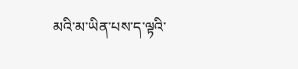མའི་མ་ཡིན་པས་ད་ལྟའི་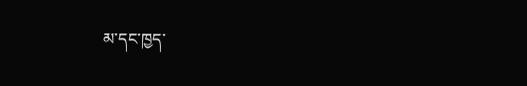མ་དང་ཁྱད་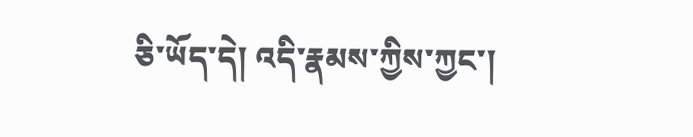ཅི་ཡོད་དེ། འདི་རྣམས་ཀྱིས་ཀྱང་།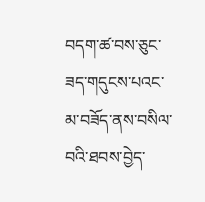བདག་ཚ་བས་ཅུང་ཟད་གདུངས་པའང་མ་བཟོད་ནས་བསིལ་བའི་ཐབས་བྱེད་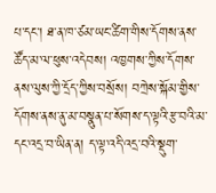པ་དང་། ཐ་ན་ཁ་ཙམ་ཡང་ཚིག་གིས་དོགས་ནས་ཚོད་མ་ལ་ཕུས་འདེབས། འཁྱགས་ཀྱིས་དོགས་ནས་ལུས་ཀྱི་དྲོད་ཀྱིས་བསྲོས། བཀྲེས་སྐོམ་གྱིས་དོགས་ནས་ནུ་མ་བསྣུན་པ་སོགས་ད་ལྟའི་རྩ་བའི་མ་དང་འདྲ་བ་ཡིན་ན། ད་ལྟ་འདི་འདྲ་བའི་སྡུག་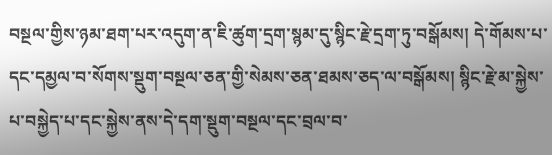བསྔལ་གྱིས་ཉམ་ཐག་པར་འདུག་ན་ཇི་ཚུག་དྲག་སྙམ་དུ་སྙིང་རྗེ་དྲག་ཏུ་བསྒོམས། དེ་གོམས་པ་དང་དམྱལ་བ་སོགས་སྡུག་བསྔལ་ཅན་གྱི་སེམས་ཅན་ཐམས་ཅད་ལ་བསྒོམས། སྙིང་རྗེ་མ་སྐྱེས་པ་བསྐྱེད་པ་དང་སྐྱེས་ནས་དེ་དག་སྡུག་བསྔལ་དང་བྲལ་བ་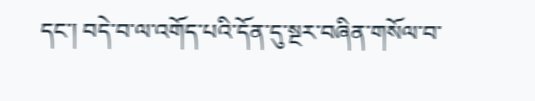དང་། བདེ་བ་ལ་འགོད་པའི་དོན་དུ་སྔར་བཞིན་གསོལ་བ་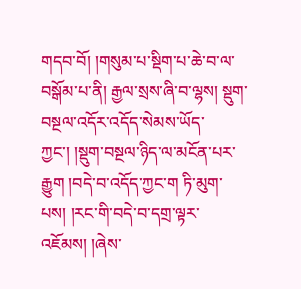གདབ་བོ། །གསུམ་པ་སྡིག་པ་ཆེ་བ་ལ་བསྒོམ་པ་ནི། རྒྱལ་སྲས་ཞི་བ་ལྷས། སྡུག་བསྔལ་འདོར་འདོད་སེམས་ཡོད་ཀྱང་། །སྡུག་བསྔལ་ཉིད་ལ་མངོན་པར་རྒྱུག །བདེ་བ་འདོད་ཀྱང་ག ཏི་མུག་པས། །རང་གི་བདེ་བ་དགྲ་ལྟར་འཇོམས། །ཞེས་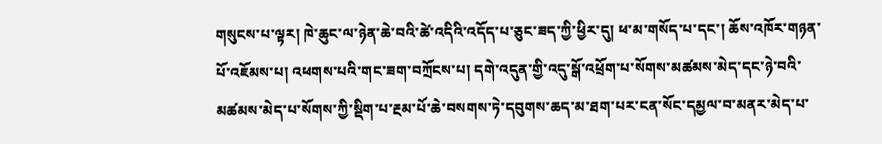གསུངས་པ་ལྟར། ཁེ་ཆུང་ལ་ཉེན་ཆེ་བའི་ཚེ་འདིའི་འདོད་པ་ཅུང་ཟད་ཀྱི་ཕྱིར་དུ། ཕ་མ་གསོད་པ་དང་། ཆོས་འཁོར་གཉན་པོ་འཇོམས་པ། འཕགས་པའི་གང་ཟག་བཀྲོངས་པ། དགེ་འདུན་གྱི་འདུ་སྒོ་འཕྲོག་པ་སོགས་མཚམས་མེད་དང་ཉེ་བའི་མཚམས་མེད་པ་སོགས་ཀྱི་སྡིག་པ་རྔམ་པོ་ཆེ་བསགས་ཏེ་དབུགས་ཆད་མ་ཐག་པར་ངན་སོང་དམྱལ་བ་མནར་མེད་པ་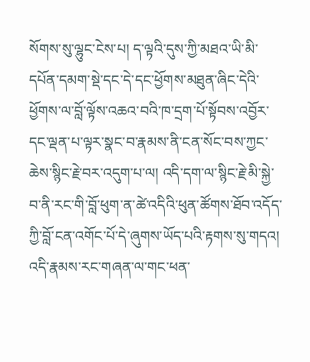སོགས་སུ་ལྷུང་ངེས་པ། ད་ལྟའི་དུས་ཀྱི་མཐའ་ཡི་མི་དཔོན་དམག་སྡེ་དང་དེ་དང་ཕྱོགས་མཐུན་ཞིང་དེའི་ཕྱོགས་ལ་བློ་ལྟོས་འཆའ་བའི་ཁ་དྲག་པོ་སྟོབས་འབྱོར་དང་ལྡན་པ་ལྟར་སྣང་བ་རྣམས་ནི་ངན་སོང་བས་ཀྱང་ཆེས་སྙིང་རྗེ་བར་འདུག་པ་ལ། འདི་དག་ལ་སྙིང་རྗེ་མི་སྐྱེ་བ་ནི་རང་གི་བློ་ཕུག་ན་ཚེ་འདིའི་ཕུན་ཚོགས་ཐོབ་འདོད་ཀྱི་བློ་ངན་འགོང་པོ་དེ་ཞུགས་ཡོད་པའི་རྟགས་སུ་གདའ། འདི་རྣམས་རང་གཞན་ལ་གང་ཕན་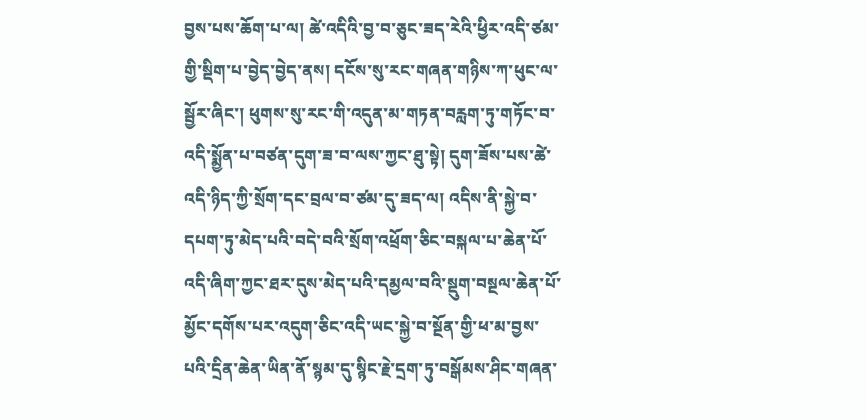བྱས་པས་ཆོག་པ་ལ། ཚེ་འདིའི་བྱ་བ་ཅུང་ཟད་རེའི་ཕྱིར་འདི་ཙམ་གྱི་སྡིག་པ་བྱེད་བྱེད་ནས། དངོས་སུ་རང་གཞན་གཉིས་ཀ་ཕུང་ལ་སྦྱོར་ཞིང་། ཕུགས་སུ་རང་གི་འདུན་མ་གཏན་བརླག་ཏུ་གཏོང་བ་འདི་སྨྱོན་པ་བཙན་དུག་ཟ་བ་ལས་ཀྱང་ཐུ་སྟེ། དུག་ཟོས་པས་ཚེ་འདི་ཉིད་ཀྱི་སྲོག་དང་བྲལ་བ་ཙམ་དུ་ཟད་ལ། འདིས་ནི་སྐྱེ་བ་དཔག་ཏུ་མེད་པའི་བདེ་བའི་སྲོག་འཕྲོག་ཅིང་བསྐལ་པ་ཆེན་པོ་འདི་ཞིག་ཀྱང་ཐར་དུས་མེད་པའི་དམྱལ་བའི་སྡུག་བསྔལ་ཆེན་པོ་མྱོང་དགོས་པར་འདུག་ཅིང་འདི་ཡང་སྐྱེ་བ་སྔོན་གྱི་ཕ་མ་བྱས་པའི་དྲིན་ཆེན་ཡིན་ནོ་སྙམ་དུ་སྙིང་རྗེ་དྲག་ཏུ་བསྒོམས་ཤིང་གཞན་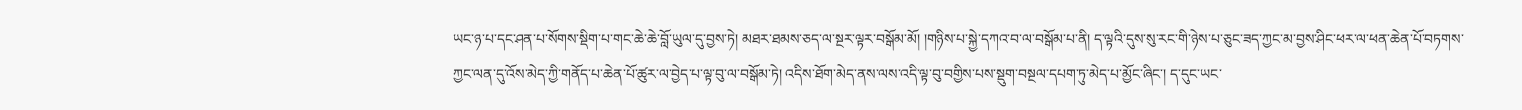ཡང་ཉ་པ་དང་ཤན་པ་སོགས་སྡིག་པ་གང་ཆེ་ཆེ་བློ་ཡུལ་དུ་བྱས་ཏེ། མཐར་ཐམས་ཅད་ལ་སྔར་ལྟར་བསྒོམ་མོ། །གཉིས་པ་སྐྱེ་དཀའ་བ་ལ་བསྒོམ་པ་ནི། ད་ལྟའི་དུས་སུ་རང་གི་ཉེས་པ་ཅུང་ཟད་ཀྱང་མ་བྱས་ཤིང་ཕར་ལ་ཕན་ཆེན་པོ་བཏགས་ཀྱང་ལན་དུ་འོས་མེད་ཀྱི་གནོད་པ་ཆེན་པོ་ཚུར་ལ་བྱེད་པ་ལྟ་བུ་ལ་བསྒོམ་ཏེ། འདིས་ཐོག་མེད་ནས་ལས་འདི་ལྟ་བུ་བགྱིས་པས་སྡུག་བསྔལ་དཔག་ཏུ་མེད་པ་མྱོང་ཞིང་། ད་དུང་ཡང་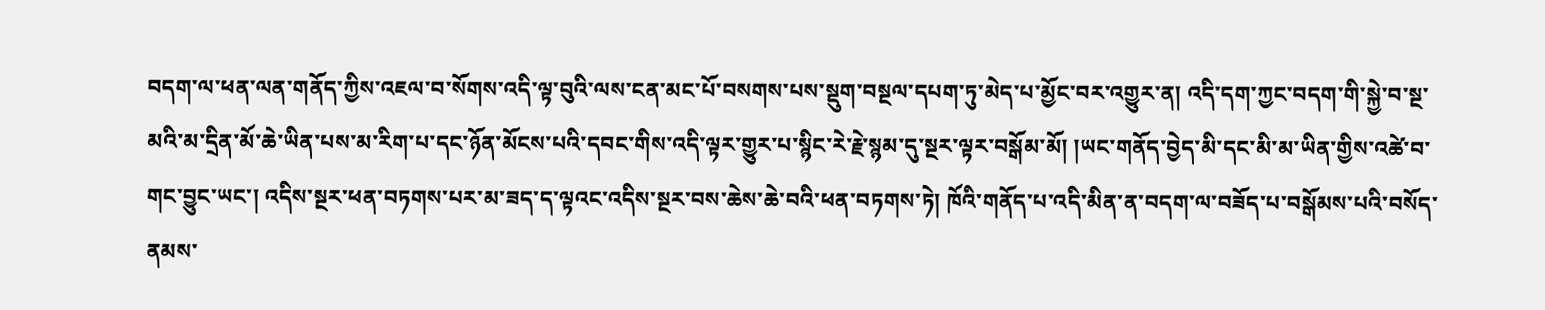བདག་ལ་ཕན་ལན་གནོད་ཀྱིས་འཇལ་བ་སོགས་འདི་ལྟ་བུའི་ལས་ངན་མང་པོ་བསགས་པས་སྡུག་བསྔལ་དཔག་ཏུ་མེད་པ་མྱོང་བར་འགྱུར་ན། འདི་དག་ཀྱང་བདག་གི་སྐྱེ་བ་སྔ་མའི་མ་དྲིན་མོ་ཆེ་ཡིན་པས་མ་རིག་པ་དང་ཉོན་མོངས་པའི་དབང་གིས་འདི་ལྟར་གྱུར་པ་སྙིང་རེ་རྗེ་སྙམ་དུ་སྔར་ལྟར་བསྒོམ་མོ། །ཡང་གནོད་བྱེད་མི་དང་མི་མ་ཡིན་གྱིས་འཚེ་བ་གང་བྱུང་ཡང་། འདིས་སྔར་ཕན་བཏགས་པར་མ་ཟད་ད་ལྟའང་འདིས་སྔར་བས་ཆེས་ཆེ་བའི་ཕན་བཏགས་ཏེ། ཁོའི་གནོད་པ་འདི་མིན་ན་བདག་ལ་བཟོད་པ་བསྒོམས་པའི་བསོད་ནམས་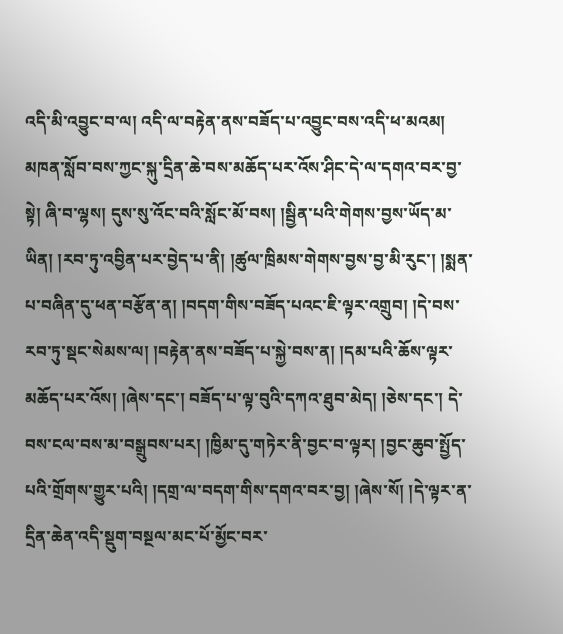འདི་མི་འབྱུང་བ་ལ། འདི་ལ་བརྟེན་ནས་བཟོད་པ་འབྱུང་བས་འདི་ཕ་མའམ། མཁན་སློབ་བས་ཀྱང་སྐུ་དྲིན་ཆེ་བས་མཆོད་པར་འོས་ཤིང་དེ་ལ་དགའ་བར་བྱ་སྟེ། ཞི་བ་ལྷས། དུས་སུ་འོང་བའི་སློང་མོ་བས། །སྦྱིན་པའི་གེགས་བྱས་ཡོད་མ་ཡིན། །རབ་ཏུ་འབྱིན་པར་བྱེད་པ་ནི། །ཚུལ་ཁྲིམས་གེགས་བྱས་བྱ་མི་རུང་། །སྨན་པ་བཞིན་དུ་ཕན་བརྩོན་ན། །བདག་གིས་བཟོད་པའང་ཇི་ལྟར་འགྲུབ། །དེ་བས་རབ་ཏུ་སྡང་སེམས་ལ། །བརྟེན་ནས་བཟོད་པ་སྐྱེ་བས་ན། །དམ་པའི་ཆོས་ལྟར་མཆོད་པར་འོས། །ཞེས་དང་། བཟོད་པ་ལྟ་བུའི་དཀའ་ཐུབ་མེད། །ཅེས་དང་། དེ་བས་ངལ་བས་མ་བསྒྲུབས་པར། །ཁྱིམ་དུ་གཏེར་ནི་བྱང་བ་ལྟར། །བྱང་ཆུབ་སྤྱོད་པའི་གྲོགས་གྱུར་པའི། །དགྲ་ལ་བདག་གིས་དགའ་བར་བྱ། །ཞེས་སོ། །དེ་ལྟར་ན་དྲིན་ཆེན་འདི་སྡུག་བསྔལ་མང་པོ་མྱོང་བར་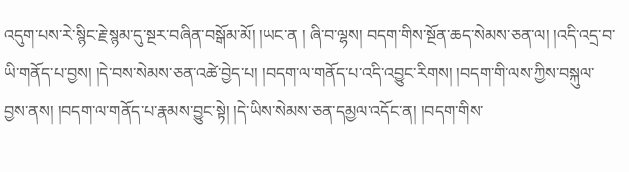འདུག་པས་རེ་སྙིང་རྗེ་སྙམ་དུ་སྔར་བཞིན་བསྒོམ་མོ། །ཡང་ན ། ཞི་བ་ལྷས། བདག་གིས་སྔོན་ཆད་སེམས་ཅན་ལ། །འདི་འདྲ་བ་ཡི་གནོད་པ་བྱས། །དེ་བས་སེམས་ཅན་འཚེ་བྱེད་པ། །བདག་ལ་གནོད་པ་འདི་འབྱུང་རིགས། །བདག་གི་ལས་ཀྱིས་བསྐུལ་བྱས་ནས། །བདག་ལ་གནོད་པ་རྣམས་བྱུང་སྟེ། །དེ་ཡིས་སེམས་ཅན་དམྱལ་འདོང་ན། །བདག་གིས་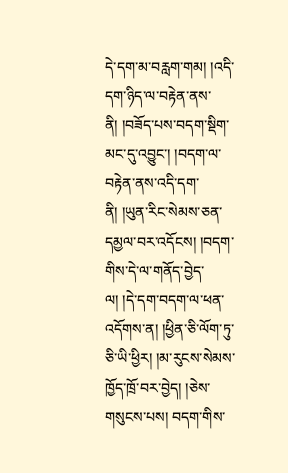དེ་དག་མ་བརླག་གམ། །འདི་དག་ཉིད་ལ་བརྟེན་ནས་ནི། །བཟོད་པས་བདག་སྡིག་མང་དུ་འབྱུང་། །བདག་ལ་བརྟེན་ནས་འདི་དག་ནི། །ཡུན་རིང་སེམས་ཅན་དམྱལ་བར་འདོངས། །བདག་གིས་དེ་ལ་གནོད་བྱེད་ལ། །དེ་དག་བདག་ལ་ཕན་འདོགས་ན། །ཕྱིན་ཅི་ལོག་ཏུ་ཅི་ཡི་ཕྱིར། །མ་རུངས་སེམས་ཁྱོད་ཁྲོ་བར་བྱེད། །ཅེས་གསུངས་པས། བདག་གིས་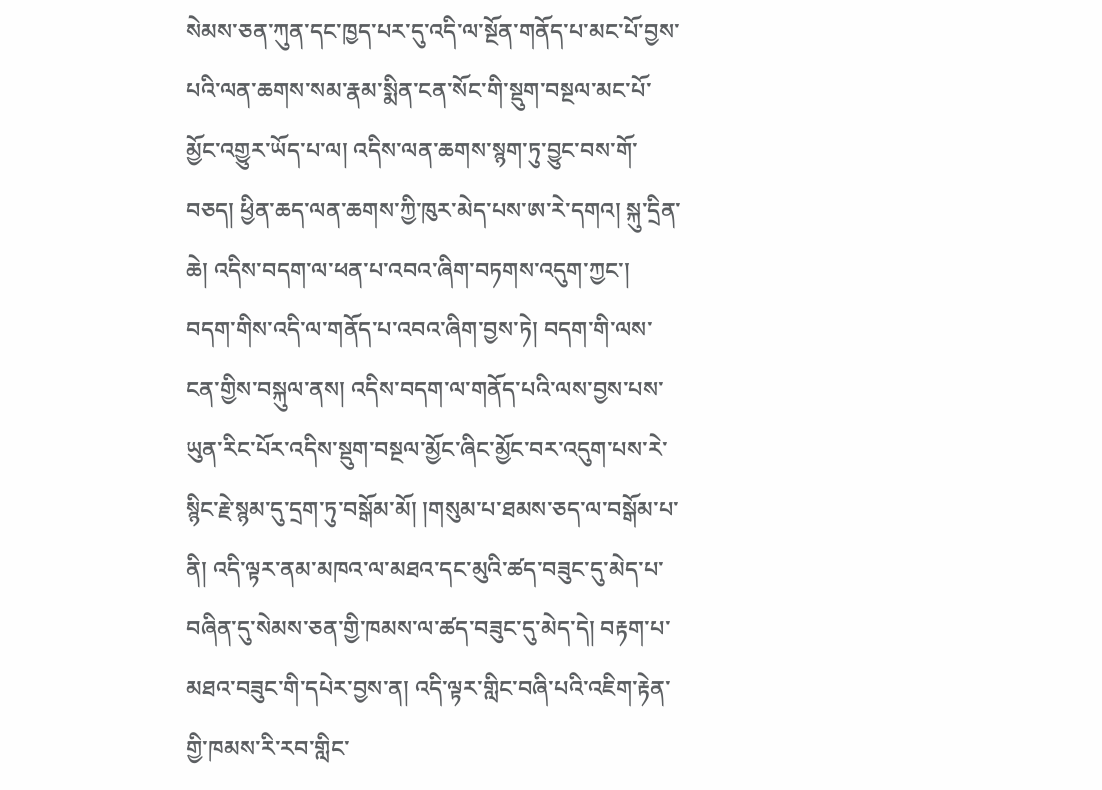སེམས་ཅན་ཀུན་དང་ཁྱད་པར་དུ་འདི་ལ་སྔོན་གནོད་པ་མང་པོ་བྱས་པའི་ལན་ཆགས་སམ་རྣམ་སྨིན་ངན་སོང་གི་སྡུག་བསྔལ་མང་པོ་མྱོང་འགྱུར་ཡོད་པ་ལ། འདིས་ལན་ཆགས་སྙག་ཏུ་བྱུང་བས་གོ་བཅད། ཕྱིན་ཆད་ལན་ཆགས་ཀྱི་ཁུར་མེད་པས་ཨ་རེ་དགའ། སྐུ་དྲིན་ཆེ། འདིས་བདག་ལ་ཕན་པ་འབའ་ཞིག་བཏགས་འདུག་ཀྱང་། བདག་གིས་འདི་ལ་གནོད་པ་འབའ་ཞིག་བྱས་ཏེ། བདག་གི་ལས་ངན་གྱིས་བསྐུལ་ནས། འདིས་བདག་ལ་གནོད་པའི་ལས་བྱས་པས་ཡུན་རིང་པོར་འདིས་སྡུག་བསྔལ་མྱོང་ཞིང་མྱོང་བར་འདུག་པས་རེ་སྙིང་རྗེ་སྙམ་དུ་དྲག་ཏུ་བསྒོམ་མོ། །གསུམ་པ་ཐམས་ཅད་ལ་བསྒོམ་པ་ནི། འདི་ལྟར་ནམ་མཁའ་ལ་མཐའ་དང་མུའི་ཚད་བཟུང་དུ་མེད་པ་བཞིན་དུ་སེམས་ཅན་གྱི་ཁམས་ལ་ཚད་བཟུང་དུ་མེད་དེ། བརྟག་པ་མཐའ་བཟུང་གི་དཔེར་བྱས་ན། འདི་ལྟར་གླིང་བཞི་པའི་འཇིག་རྟེན་གྱི་ཁམས་རི་རབ་གླིང་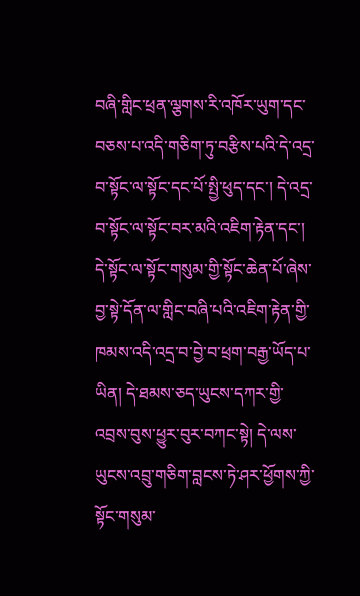བཞི་གླིང་ཕྲན་ལྕགས་རི་འཁོར་ཡུག་དང་བཅས་པ་འདི་གཅིག་ཏུ་བརྩིས་པའི་དེ་འདྲ་བ་སྟོང་ལ་སྟོང་དང་པོ་སྤྱི་ཕུད་དང་། དེ་འདྲ་བ་སྟོང་ལ་སྟོང་བར་མའི་འཇིག་རྟེན་དང་། དེ་སྟོང་ལ་སྟོང་གསུམ་གྱི་སྟོང་ཆེན་པོ་ཞེས་བྱ་སྟེ་དོན་ལ་གླིང་བཞི་པའི་འཇིག་རྟེན་གྱི་ཁམས་འདི་འདྲ་བ་བྱེ་བ་ཕྲག་བརྒྱ་ཡོད་པ་ཡིན། དེ་ཐམས་ཅད་ཡུངས་དཀར་གྱི་འབྲས་བུས་ཕྱུར་བུར་བཀང་སྟེ། དེ་ལས་ཡུངས་འབྲུ་གཅིག་བླངས་ཏེ་ཤར་ཕྱོགས་ཀྱི་སྟོང་གསུམ་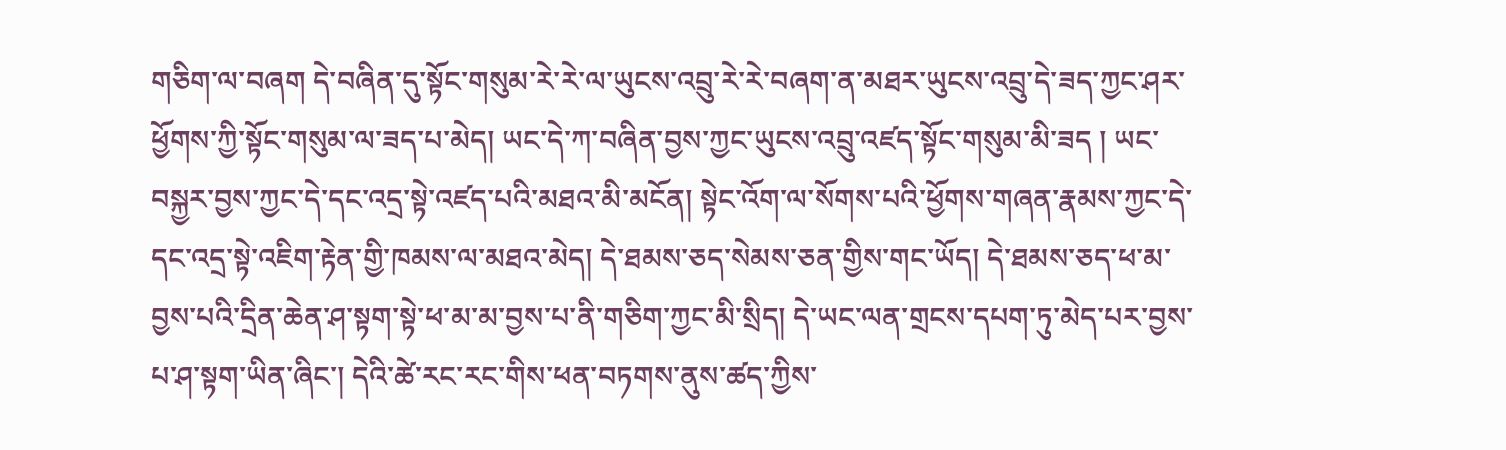གཅིག་ལ་བཞག དེ་བཞིན་དུ་སྟོང་གསུམ་རེ་རེ་ལ་ཡུངས་འབྲུ་རེ་རེ་བཞག་ན་མཐར་ཡུངས་འབྲུ་དེ་ཟད་ཀྱང་ཤར་ཕྱོགས་ཀྱི་སྟོང་གསུམ་ལ་ཟད་པ་མེད། ཡང་དེ་ཀ་བཞིན་བྱས་ཀྱང་ཡུངས་འབྲུ་འཛད་སྟོང་གསུམ་མི་ཟད ། ཡང་བསྐྱར་བྱས་ཀྱང་དེ་དང་འདྲ་སྟེ་འཛད་པའི་མཐའ་མི་མངོན། སྟེང་འོག་ལ་སོགས་པའི་ཕྱོགས་གཞན་རྣམས་ཀྱང་དེ་དང་འདྲ་སྟེ་འཇིག་རྟེན་གྱི་ཁམས་ལ་མཐའ་མེད། དེ་ཐམས་ཅད་སེམས་ཅན་གྱིས་གང་ཡོད། དེ་ཐམས་ཅད་ཕ་མ་བྱས་པའི་དྲིན་ཆེན་ཤ་སྟག་སྟེ་ཕ་མ་མ་བྱས་པ་ནི་གཅིག་ཀྱང་མི་སྲིད། དེ་ཡང་ལན་གྲངས་དཔག་ཏུ་མེད་པར་བྱས་པ་ཤ་སྟག་ཡིན་ཞིང་། དེའི་ཚེ་རང་རང་གིས་ཕན་བཏགས་ནུས་ཚད་ཀྱིས་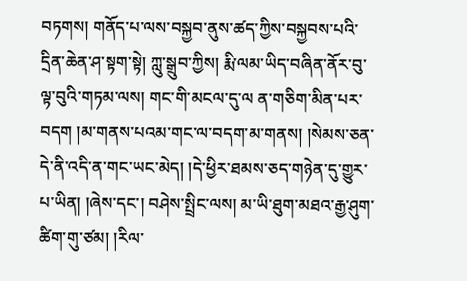བཏགས། གནོད་པ་ལས་བསྐྱབ་ནུས་ཚད་ཀྱིས་བསྐྱབས་པའི་དྲིན་ཆེན་ཤ་སྟག་སྟེ། ཀླུ་སྒྲུབ་ཀྱིས། རྨི་ལམ་ཡིད་བཞིན་ནོར་བུ་ལྟ་བུའི་གཏམ་ལས། གང་གི་མངལ་དུ་ལ ན་གཅིག་མིན་པར་བདག །མ་གནས་པའམ་གང་ལ་བདག་མ་གནས། །སེམས་ཅན་དེ་ནི་འདི་ན་གང་ཡང་མེད། །དེ་ཕྱིར་ཐམས་ཅད་གཉེན་དུ་གྱུར་པ་ཡིན། །ཞེས་དང་། བཤེས་སྤྲིང་ལས། མ་ཡི་ཐུག་མཐའ་རྒྱ་ཤུག་ཚིག་གུ་ཙམ། །རིལ་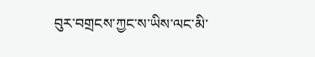བུར་བགྲངས་ཀྱང་ས་ཡིས་ལང་མི་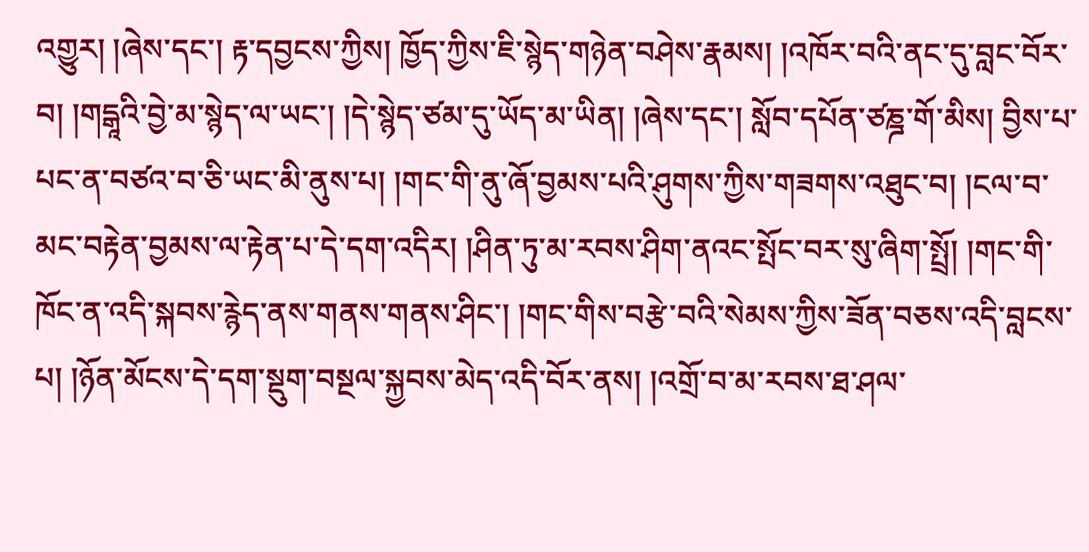འགྱུར། །ཞེས་དང་། རྟ་དབྱངས་ཀྱིས། ཁྱོད་ཀྱིས་ཇི་སྙེད་གཉེན་བཤེས་རྣམས། །འཁོར་བའི་ནང་དུ་བླང་བོར་བ། །གདྒཱའི་བྱེ་མ་སྙེད་ལ་ཡང་། །དེ་སྙེད་ཙམ་དུ་ཡོད་མ་ཡིན། །ཞེས་དང་། སློབ་དཔོན་ཙཎྜ་གོ་མིས། བྱིས་པ་པང་ན་བཙའ་བ་ཅི་ཡང་མི་ནུས་པ། །གང་གི་ནུ་ཞོ་བྱམས་པའི་ཤུགས་ཀྱིས་གཟགས་འཐུང་བ། །ངལ་བ་མང་བརྟེན་བྱམས་ལ་རྟེན་པ་དེ་དག་འདིར། །ཤིན་ཏུ་མ་རབས་ཤིག་ནའང་སྤོང་བར་སུ་ཞིག་སྤྲོ། །གང་གི་ཁོང་ན་འདི་སྐབས་རྙེད་ནས་གནས་གནས་ཤིང་། །གང་གིས་བརྩེ་བའི་སེམས་ཀྱིས་ཟོན་བཅས་འདི་བླངས་པ། །ཉོན་མོངས་དེ་དག་སྡུག་བསྔལ་སྐྱབས་མེད་འདི་བོར་ནས། །འགྲོ་བ་མ་རབས་ཐ་ཤལ་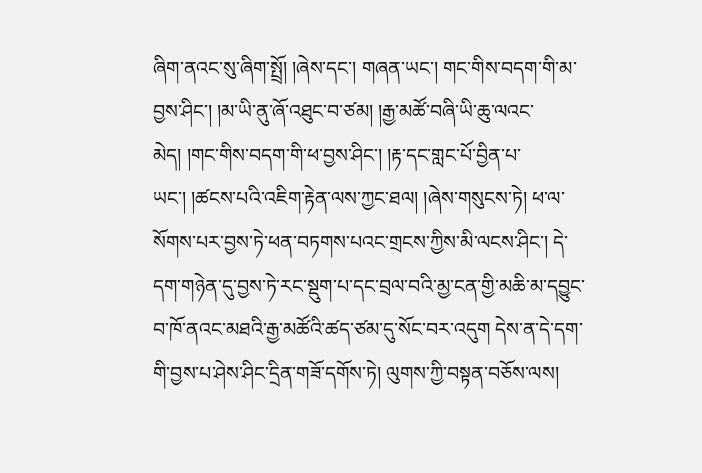ཞིག་ནའང་སུ་ཞིག་སྤྲོ། །ཞེས་དང་། གཞན་ཡང་། གང་གིས་བདག་གི་མ་བྱས་ཤིང་། །མ་ཡི་ནུ་ཞོ་འཐུང་བ་ཙམ། །རྒྱ་མཚོ་བཞི་ཡི་ཆུ་ལའང་མེད། །གང་གིས་བདག་གི་ཕ་བྱས་ཤིང་། །རྟ་དང་གླང་པོ་བྱིན་པ་ཡང་། །ཚངས་པའི་འཇིག་རྟེན་ལས་ཀྱང་ཐལ། །ཞེས་གསུངས་ཏེ། ཕ་ལ་སོགས་པར་བྱས་ཏེ་ཕན་བཏགས་པའང་གྲངས་ཀྱིས་མི་ལངས་ཤིང་། དེ་དག་གཉེན་དུ་བྱས་ཏེ་རང་སྡུག་པ་དང་བྲལ་བའི་མྱ་ངན་གྱི་མཆི་མ་དབྱུང་བ་ཁོ་ནའང་མཐའི་རྒྱ་མཚོའི་ཚད་ཙམ་དུ་སོང་བར་འདུག དེས་ན་དེ་དག་གི་བྱས་པ་ཤེས་ཤིང་དྲིན་གཟོ་དགོས་ཏེ། ལུགས་ཀྱི་བསྟན་བཅོས་ལས།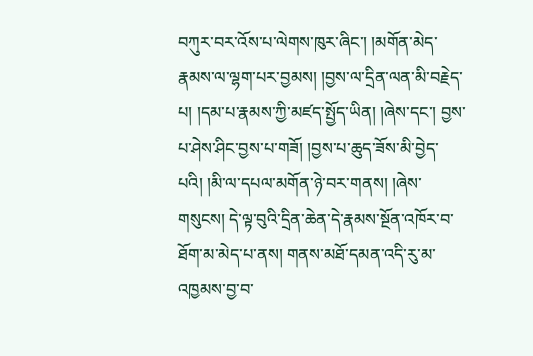བཀུར་བར་འོས་པ་ལེགས་ཁུར་ཞིང་། །མགོན་མེད་རྣམས་ལ་ལྷག་པར་བྱམས། །བྱས་ལ་དྲིན་ལན་མི་བརྗེད་པ། །དམ་པ་རྣམས་ཀྱི་མཛད་སྤྱོད་ཡིན། །ཞེས་དང་། བྱས་པ་ཤེས་ཤིང་བྱས་པ་གཟོ། །བྱས་པ་ཆུད་ཟོས་མི་བྱེད་པའི། །མི་ལ་དཔལ་མགོན་ཉེ་བར་གནས། །ཞེས་གསུངས། དེ་ལྟ་བུའི་དྲིན་ཆེན་དེ་རྣམས་སྔོན་འཁོར་བ་ཐོག་མ་མེད་པ་ནས། གནས་མཐོ་དམན་འདི་རུ་མ་འཁྱམས་བྱ་བ་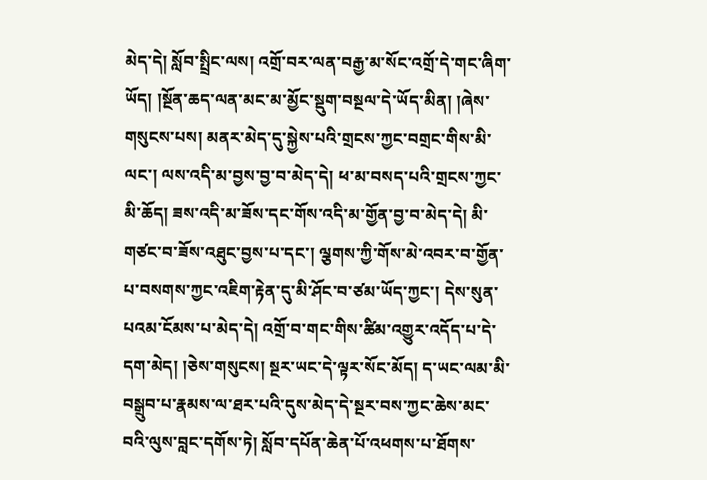མེད་དེ། སློབ་སྤྲིང་ལས། འགྲོ་བར་ལན་བརྒྱ་མ་སོང་འགྲོ་དེ་གང་ཞིག་ཡོད། །སྔོན་ཆད་ལན་མང་མ་མྱོང་སྡུག་བསྔལ་དེ་ཡོད་མིན། །ཞེས་གསུངས་པས། མནར་མེད་དུ་སྐྱེས་པའི་གྲངས་ཀྱང་བགྲང་གིས་མི་ལང་། ལས་འདི་མ་བྱས་བྱ་བ་མེད་དེ། ཕ་མ་བསད་པའི་གྲངས་ཀྱང་མི་ཆོད། ཟས་འདི་མ་ཟོས་དང་གོས་འདི་མ་གྱོན་བྱ་བ་མེད་དེ། མི་གཙང་བ་ཟོས་འཐུང་བྱས་པ་དང་། ལྕགས་ཀྱི་གོས་མེ་འབར་བ་གྱོན་པ་བསགས་ཀྱང་འཇིག་རྟེན་དུ་མི་ཤོང་བ་ཙམ་ཡོད་ཀྱང་། དེས་སུན་པའམ་ངོམས་པ་མེད་དེ། འགྲོ་བ་གང་གིས་ཚིམ་འགྱུར་འདོད་པ་དེ་དག་མེད། །ཅེས་གསུངས། སྔར་ཡང་དེ་ལྟར་སོང་མོད། ད་ཡང་ལམ་མི་བསྒྲུབ་པ་རྣམས་ལ་ཐར་པའི་དུས་མེད་དེ་སྔར་བས་ཀྱང་ཆེས་མང་བའི་ལུས་བླང་དགོས་ཏེ། སློབ་དཔོན་ཆེན་པོ་འཕགས་པ་ཐོགས་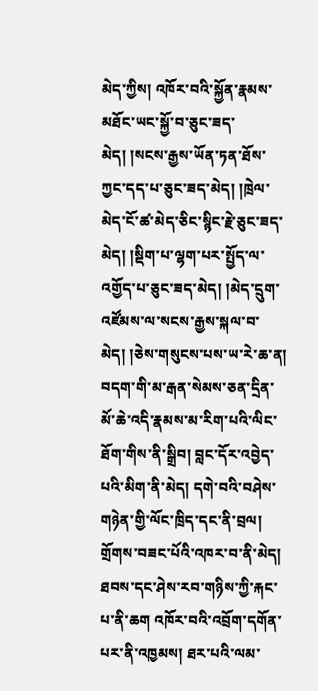མེད་ཀྱིས། འཁོར་བའི་སྐྱོན་རྣམས་མཐོང་ཡང་སྐྱོ་བ་ཅུང་ཟད་མེད། །སངས་རྒྱས་ཡོན་ཏན་ཐོས་ཀྱང་དད་པ་ཅུང་ཟད་མེད། །ཁྲེལ་མེད་ངོ་ཚ་མེད་ཅིང་སྙིང་རྗེ་ཅུང་ཟད་མེད། །སྡིག་པ་ལྷག་པར་སྤྱོད་ལ་འགྱོད་པ་ཅུང་ཟད་མེད། །མེད་དྲུག་འཛོམས་ལ་སངས་རྒྱས་སྐལ་བ་མེད། །ཅེས་གསུངས་པས་ཡ་རེ་ཆ་ན། བདག་གི་མ་རྒན་སེམས་ཅན་དྲིན་མོ་ཆེ་འདི་རྣམས་མ་རིག་པའི་ལིང་ཐོག་གིས་ནི་སྒྲིབ། བླང་དོར་འབྱེད་པའི་མིག་ནི་མེད། དགེ་བའི་བཤེས་གཉེན་གྱི་ལོང་ཁྲིད་དང་ནི་བྲལ། གྲོགས་བཟང་པོའི་འཁར་བ་ནི་མེད། ཐབས་དང་ཤེས་རབ་གཉིས་ཀྱི་རྐང་པ་ནི་ཆག འཁོར་བའི་འབྲོག་དགོན་པར་ནི་འཁྱམས། ཐར་པའི་ལམ་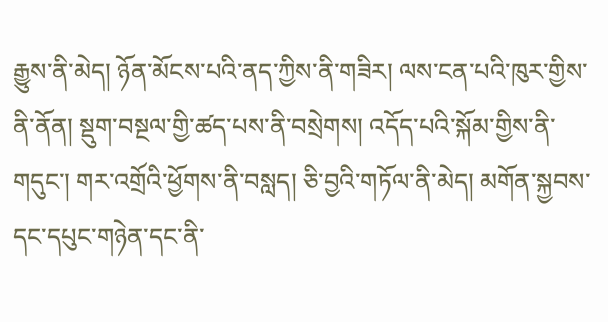རྒྱུས་ནི་མེད། ཉོན་མོངས་པའི་ནད་ཀྱིས་ནི་གཟིར། ལས་ངན་པའི་ཁུར་གྱིས་ནི་ནོན། སྡུག་བསྔལ་གྱི་ཚད་པས་ནི་བསྲེགས། འདོད་པའི་སྐོམ་གྱིས་ནི་གདུང་། གར་འགྲོའི་ཕྱོགས་ནི་བསླད། ཅི་བྱའི་གཏོལ་ནི་མེད། མགོན་སྐྱབས་དང་དཔུང་གཉེན་དང་ནི་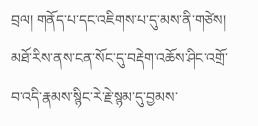བྲལ། གནོད་པ་དང་འཇིགས་པ་དུ་མས་ནི་གཙེས། མཐོ་རིས་ནས་ངན་སོང་དུ་བརྡེག་འཆོས་ཤིང་འགྲོ་བ་འདི་རྣམས་སྙིང་རེ་རྗེ་སྙམ་དུ་བྱམས་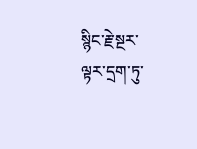སྙིང་རྗེ་སྔར་ལྟར་དྲག་ཏུ་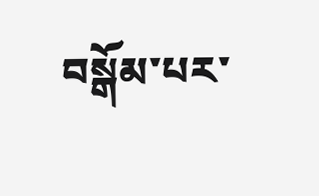བསྒོམ་པར་